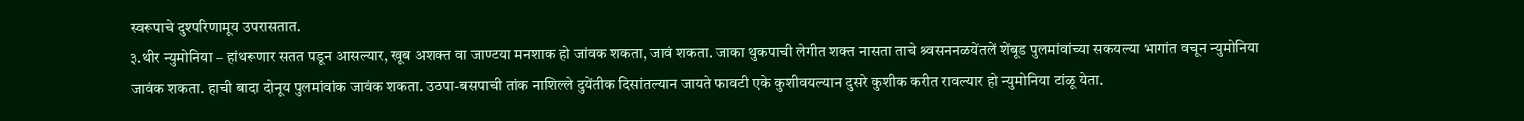स्वरूपाचे दुश्परिणामूय उपरासतात.
३.थीर न्युमोनिया – हांथरूणार सतत पडून आसल्यार, खूब अशक्त वा जाण्टया मनशाक हो जांवक शकता, जावं शकता. जाका थुकपाची लेगीत शक्त नासता ताचे श्र्वसननळयेंतलें शेंबूड पुलमांवांच्या सकयल्या भागांत वचून न्युमोनिया जावंक शकता. हाची बादा दोनूय पुलमांवांक जावंक शकता. उठपा-बसपाची तांक नाशिल्ले दुयेंतीक दिसांतल्यान जायते फावटी एके कुशीवयल्यान दुसरे कुशीक करीत रावल्यार हो न्युमोनिया टांळू येता.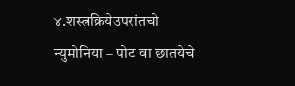४.शस्त्रक्रियेउपरांतचो न्युमोनिया – पोट वा छातयेचे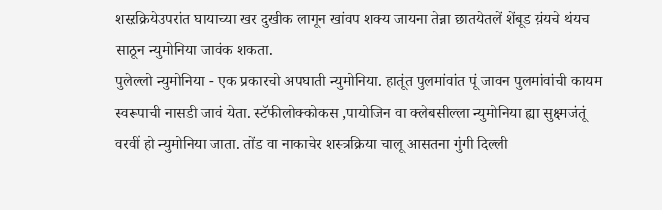शस्ऱक्रियेउपरांत घायाच्या खर दुखीक लागून खांवप शक्य जायना तेन्ना छातयेतलें शेंबूड य़ंयचे थंयच साठून न्युमोनिया जावंक शकता.
पुलेल्लो न्युमोनिया - एक प्रकारचो अपघाती न्युमोनिया. हातूंत पुलमांवांत पूं जावन पुलमांवांची कायम स्वरूपाची नासडी जावं येता. स्टॅफीलोक्कोकस ,पायोजिन वा क्लेबसील्ला न्युमोनिया ह्या सुक्ष्मजंतूं वरवीं हो न्युमोनिया जाता. तोंड वा नाकाचेर शस्त्रक्रिया चालू आसतना गुंगी दिल्ली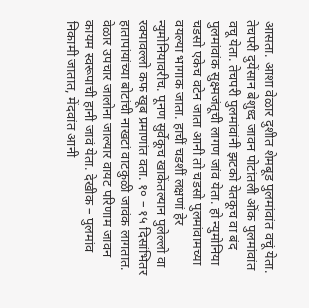आसता. आशा वेळार दुशीत शेमबूड पुलमांवांत वचूं येता. तेचपरी दुयेंसान बेशुध्द जावन पोटांतली ऒंक पुलमांवांत वचू येता. तेचपरी पुलमांवांनी झटको येतकूच वा बंद पुलमांवांक सुक्ष्मजंतूची लागण जांव येता. हो न्युमोनिया चडसो एकेच वटेन जाता आनी तो चडसो पुलमांवामच्या वयल्या भागाक जाता. हाचीं चडशीं लक्षणां हेर न्युमोनियावरीच. पूनण सुर्वेकूच खाकेंतल्यान पुलेल्लो वा रक्यावल्लो कफ खूब प्रमाणांत वता. १० – १५ दिसांभितर हातापांयांच्या बोटांची नाखटां वाटकुळी जावंक लागतात. वेळार उपचार जालोना जाल्यार वायट परिणाम जावन कायम स्वरूपाची हानी जावं येता. देखीक – पुलमांव निकामी जातात, मेंदवांत आनी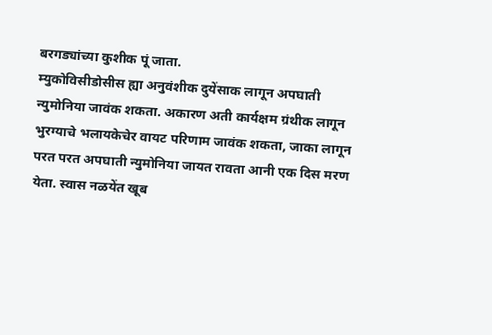बरगड्यांच्या कुशीक पूं जाता.
म्युकोविसीडोसीस ह्या अनुवंशीक दुयेंसाक लागून अपघाती न्युमोनिया जावंक शकता. अकारण अती कार्यक्षम ग्रंथीक लागून भुरग्याचे भलायकेचेर वायट परिणाम जावंक शकता, जाका लागून परत परत अपघाती न्युमोनिया जायत रावता आनी एक दिस मरण येता. स्वास नळयेंत खूब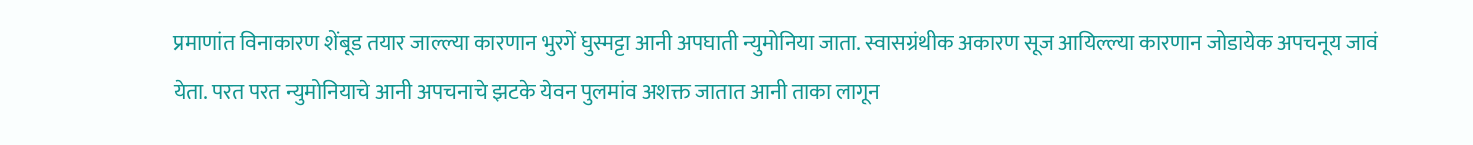प्रमाणांत विनाकारण शेंबूड तयार जाल्ल्या कारणान भुरगें घुस्मट्टा आनी अपघाती न्युमोनिया जाता. स्वासग्रंथीक अकारण सूज आयिल्ल्या कारणान जोडायेक अपचनूय जावं येता. परत परत न्युमोनियाचे आनी अपचनाचे झटके येवन पुलमांव अशक्त जातात आनी ताका लागून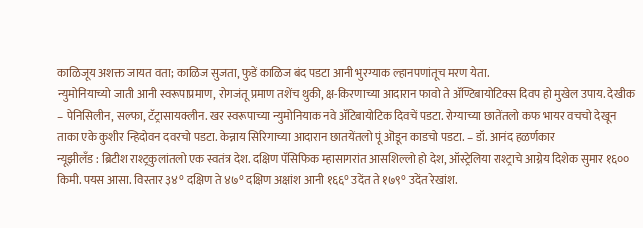काळिजूय अशक्त जायत वता; काळिज सुजता, फुडें काळिज बंद पडटा आनी भुरग्याक ल्हानपणांतूच मरण येता.
न्युमोनियाच्यो जाती आनी स्वरूपाप्रमाण, रोगजंतू प्रमाण तशेंच थुकी, क्ष-किरणाच्या आदारान फावो ते ॲण्टिबायोटिक्स दिवप हो मुखेल उपाय. देखीक – पेनिसिलीन, सल्फा, टॅट्रासायक्लीन. खर स्वरूपाच्या न्युमोनियाक नवे ॲटिबायोटिक दिवचें पडटा. रोग्याच्या छातेंतलो कफ भायर वचचो देखून ताका एके कुशीर न्हिदोवन दवरचो पडटा. केन्नाय सिरिगाच्या आदारान छातयेंतलो पूं ऒडून काडचो पडटा. – डॉ. आनंद हळर्णकार
न्यूझीलॅंड : ब्रिटीश राश्ट्रकुलांतलो एक स्वतंत्र देश. दक्षिण पॅसिफिक म्हासागरांत आसशिल्लो हो देश, ऑस्ट्रेलिया राश्ट्राचे आग्नेय दिशेक सुमार १६०० किमी. पयस आसा. विस्तार ३४° दक्षिण ते ४७° दक्षिण अक्षांश आनी १६६° उदेंत ते १७९° उदेंत रेखांश.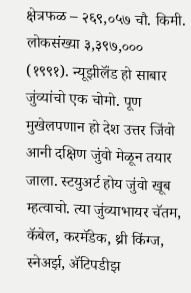क्षेत्रफळ – २६९,०५७ चौ. किमी. लोकसंख्या ३,३९७,००० (१९९१). न्यूझीलॅंड हो साबार जुंव्यांचो एक चोमो. पूण मुखेलपणान हो देश उत्तर जिंवो आनी दक्षिण जुंवो मेळून तयार जाला. स्टयुअर्ट होय जुंवो खूब म्हत्वाचो. त्या जुंव्याभायर चॅतम, कॅबेल, करमॅडेक, थ्री किंग्ज, स्नेअर्झ, ॲटिपडीझ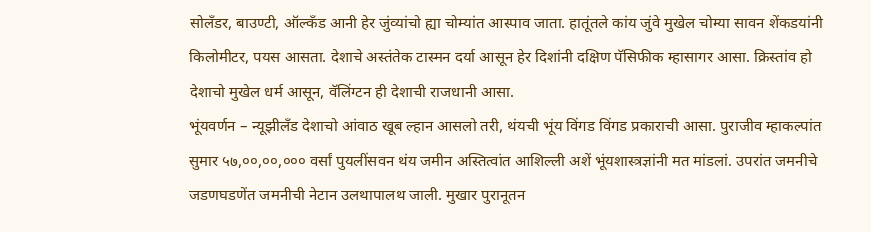सोलॅंडर, बाउण्टी, ऑल्कॅंड आनी हेर जुंव्यांचो ह्या चोम्यांत आस्पाव जाता. हातूंतले कांय जुंवे मुखेल चोम्या सावन शेंकडयांनी किलोमीटर, पयस आसता. देशाचे अस्तंतेक टास्मन दर्या आसून हेर दिशांनी दक्षिण पॅसिफीक म्हासागर आसा. क्रिस्तांव हो देशाचो मुखेल धर्म आसून, वॅलिंग्टन ही देशाची राजधानी आसा.
भूंयवर्णन – न्यूझीलॅंड देशाचो आंवाठ खूब ल्हान आसलो तरी, थंयची भूंय विंगड विंगड प्रकाराची आसा. पुराजीव म्हाकल्पांत सुमार ५७,००,००,००० वर्सां पुयलींसवन थंय जमीन अस्तित्वांत आशिल्ली अशें भूंयशास्त्रज्ञांनी मत मांडलां. उपरांत जमनीचे जडणघडणेंत जमनीची नेटान उलथापालथ जाली. मुखार पुरानूतन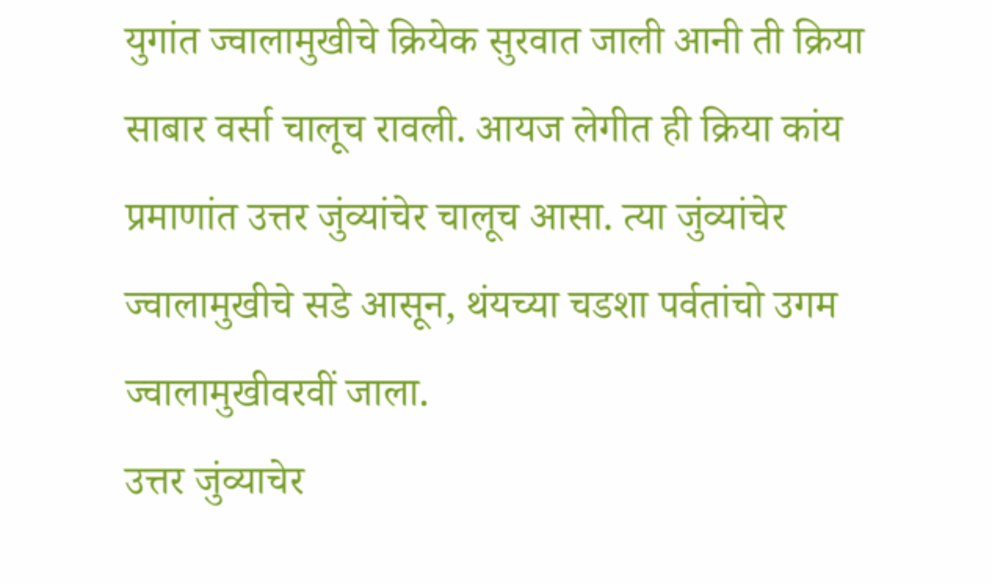युगांत ज्वालामुखीचे क्रियेक सुरवात जाली आनी ती क्रिया साबार वर्सा चालूच रावली. आयज लेगीत ही क्रिया कांय प्रमाणांत उत्तर जुंव्यांचेर चालूच आसा. त्या जुंव्यांचेर ज्वालामुखीचे सडे आसून, थंयच्या चडशा पर्वतांचो उगम ज्वालामुखीवरवीं जाला.
उत्तर जुंव्याचेर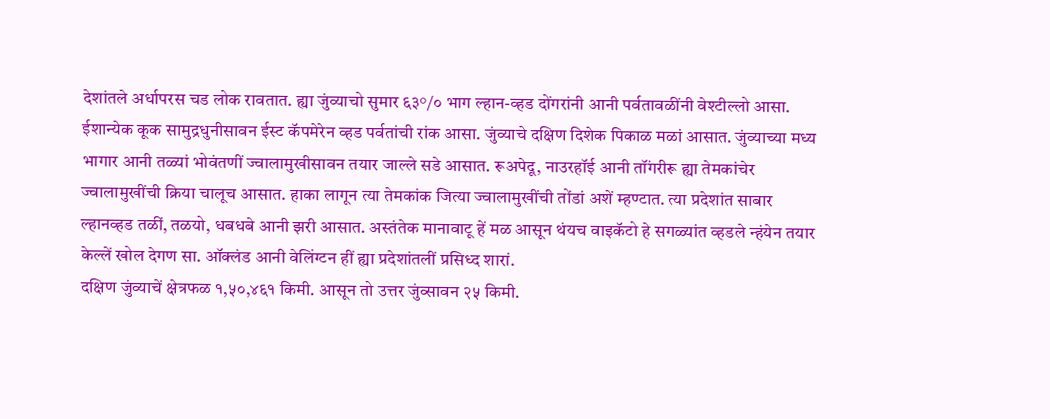देशांतले अर्धापरस चड लोक रावतात. ह्या जुंव्याचो सुमार ६३°/० भाग ल्हान-व्हड दोंगरांनी आनी पर्वतावळींनी वेश्टील्लो आसा. ईशान्येक कूक सामुद्रधुनीसावन ईस्ट कॅपमेरेन व्हड पर्वतांची रांक आसा. जुंव्याचे दक्षिण दिशेक पिकाळ मळां आसात. जुंव्याच्या मध्य भागार आनी तळ्यां भोवंतणीं ज्वालामुखीसावन तयार जाल्ले सडे आसात. रूअपेदू, नाउरहॉई आनी तॉंगरीरू ह्या तेमकांचेर ज्वालामुखींची क्रिया चालूच आसात. हाका लागून त्या तेमकांक जित्या ज्वालामुखींची तोंडां अशें म्हण्टात. त्या प्रदेशांत साबार ल्हानव्हड तळीं, तळयो, धबधबे आनी झरी आसात. अस्तंतेक मानावाटू हें मळ आसून थंयच वाइकॅटो हे सगळ्यांत व्हडले न्हंयेन तयार केल्लें खोल देगण सा. ऑक्लंड आनी वेलिंग्टन हीं ह्या प्रदेशांतलीं प्रसिध्द शारां.
दक्षिण जुंव्याचें क्षेत्रफळ १,५०,४६१ किमी. आसून तो उत्तर जुंव्सावन २५ किमी.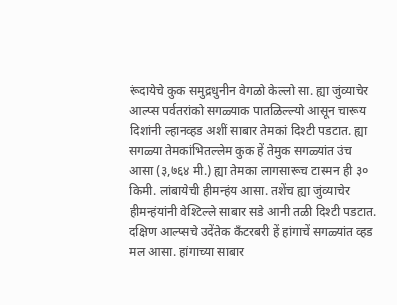रूंदायेचे कुक समुद्रधुनीन वेगळो केल्लो सा. ह्या जुंव्याचेर आल्प्स पर्वतरांको सगळ्याक पातळिल्ल्यो आसून चारूय दिशांनी ल्हानव्हड अशीं साबार तेमकां दिश्टी पडटात. ह्या सगळ्या तेमकांभितल्लेम कुक हें तेमुक सगळ्यांत उंच आसा (३,७६४ मी.) ह्या तेमका लागसारूच टास्मन ही ३० किमी. लांबायेची हीमन्हंय आसा. तशेंच ह्या जुंव्याचेर हीमन्हंयांनी वेश्टिल्ले साबार सडे आनी तळी दिश्टी पडटात. दक्षिण आल्प्सचे उदेंतेक कॅंटरबरी हें हांगाचें सगळ्यांत व्हड मल आसा. हांगाच्या साबार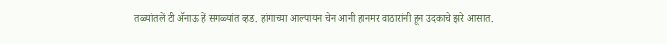तळ्यांतलें टी ॲनाऊ हें सगळ्यांत व्हड. हांगाच्या आल्पायन चेन आनी हानमर वाठारांनी हून उदकाचे झरे आसात.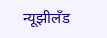न्यूझीलॅंड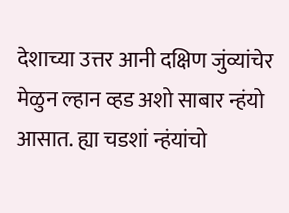देशाच्या उत्तर आनी दक्षिण जुंव्यांचेर मेळुन ल्हान व्हड अशो साबार न्हंयो आसात. ह्या चडशां न्हंयांचो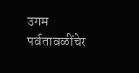उगम पर्वतावळींचेर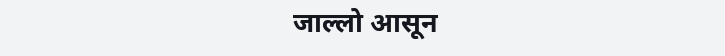जाल्लो आसून